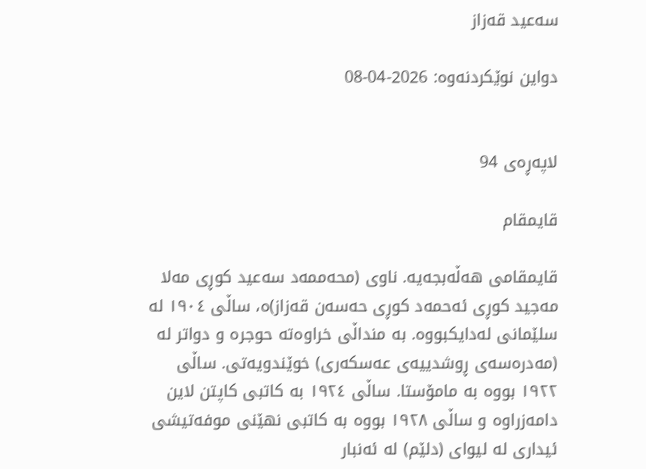سەعید قەزاز

دواین نوێکردنەوە: 2026-04-08


لاپەڕەی 94

قایمقام

قایمقامی‌ هەڵەبجەیە‌. ناوی (محەممەد سەعید کوڕی مەلا مەجید کوڕی ئەحمەد کوڕی حەسەن قەزاز)ە، ساڵی ١٩٠٤ لە سلێمانی لەدایکبووە. بە منداڵی خراوەتە حوجرە و دواتر لە (مەدرەسەی ڕوشدییەی عەسکەری) خوێندویەتی. ساڵی ١٩٢٢ بووە بە مامۆستا. ساڵی ١٩٢٤ بە کاتبی کاپتن لاین دامەزراوه و ساڵی ١٩٢٨ بووە بە کاتبی نهێنی موفەتیشی ئیداری لە لیوای (دلێم) لە ئەنبار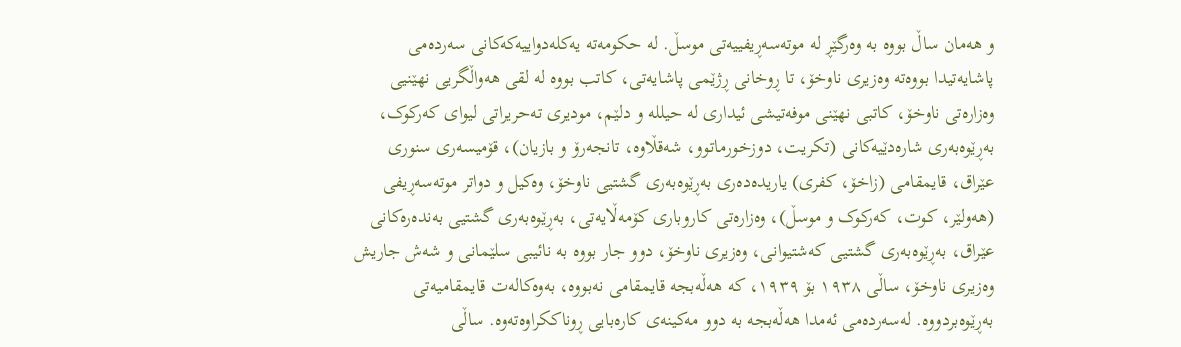و هەمان ساڵ بووە بە وەرگێڕ لە موتەسەڕیفییەتی موسڵ. لە حکومەتە یەکلەدواییەکەکانی سەردەمی پاشایەتیدا بووەتە وەزیری ناوخۆ، تا ڕوخانی ڕژێمی پاشایەتی، کاتب بووە لە لقی هەواڵگریی نهێنیی وەزارەتی ناوخۆ، کاتبی نهێنی موفەتیشی ئیداری لە حیللە و دلێم، مودیری تەحریراتی لیوای کەرکوک، بەڕێوەبەری شارەدێیەکانی (تکریت، دوزخورماتوو، شەقڵاوه، تانجەرۆ‌ و بازیان)، قۆمیسەری سنوری عێراق، قایمقامی (زاخۆ، کفری) یاریدەدەری بەڕێوەبەری گشتیی ناوخۆ، وەکیل و دواتر موتەسەڕیفی (هەولێر، کوت، کەرکوک و موسڵ)، وەزارەتی کاروباری کۆمەڵایەتی، بەڕێوەبەری گشتیی بەندەرەکانی عێراق، بەڕێوەبەری گشتیی کەشتیوانی، وەزیری ناوخۆ، دوو جار بووە بە نائیبی سلێمانی و شەش جاریش وەزیری ناوخۆ، ساڵی ١٩٣٨ بۆ ١٩٣٩، کە هەڵەبجە قایمقامی نەبووە، بەوەکالەت قایمقامیەتی بەڕێوەبردووە. لەسەردەمی ئەمدا هەڵەبجە بە دوو مەکینەی کارەبایی ڕوناککراوەتەوە. ساڵی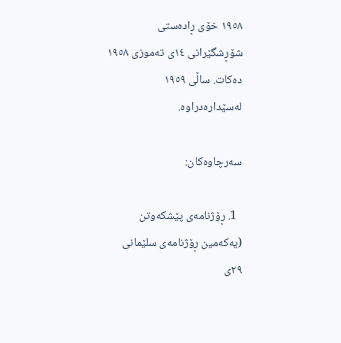١٩٥٨ خۆی ڕادەستی شۆڕشگێرانی ١٤ى تەموزى ١٩٥٨ دەکات. ساڵی ١٩٥٩ لەسێدارەدراوە.

سەرچاوەکان:

  1. ڕۆژنامەی پێشکەوتن (یەکەمین ڕۆژنامەی سلێمانی ٢٩ی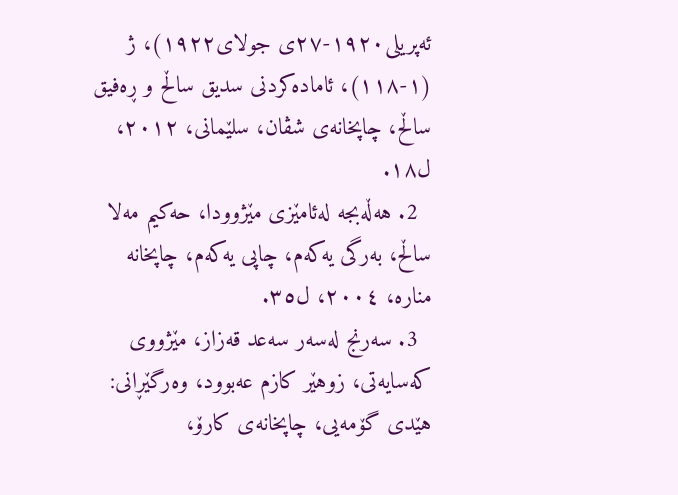ئەپریلی١٩٢٠-٢٧ی جولای١٩٢٢)، ژ (١-١١٨)، ئامادەکردنی سدیق ساڵح و ڕەفیق ساڵح، چاپخانەی شڤان، سلێمانی، ٢٠١٢، ل١٨.
  2. هەڵەبجە لەئامێزی مێژوودا، حەکیم مەلا ساڵح، بەرگی یەکەم، چاپی یەکەم، چاپخانە منارە، ٢٠٠٤، ل٣٥.
  3. سەرنج لەسەر سەعد قەزاز، مێژووی کەسایەتی، زوهێر کازم عەبوود، وەرگێڕانی: هێدی گۆمەیی، چاپخانەی کارۆ،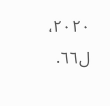٢٠٢٠، ل٦٦.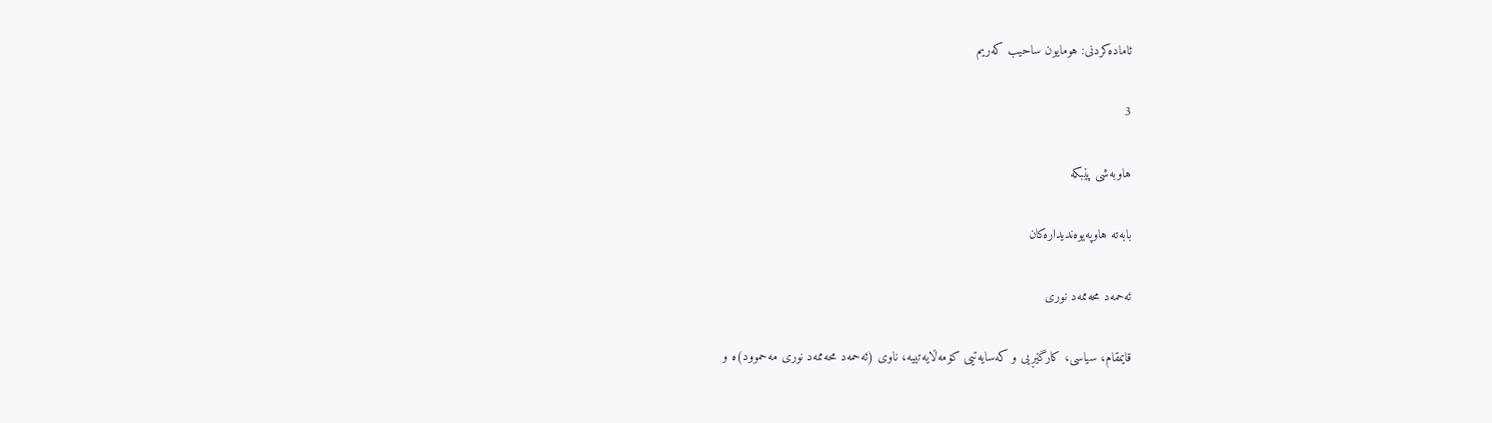ئامادەکردنی: هومایون ساحیب کەریم

3

هاوبەشی پێبکە

بابەتە هاوپەیوەندیدارەکان

ئەحمەد محەممەد نوری

قایمقام، سياسى، کارگێڕیی و کەسایەتیی کۆمەڵايەتیيە، ناوی (ئەحمەد محەممەد نوری مەحموود)ە و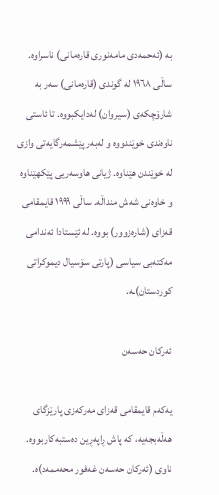بە (ئەحمەدى مامەنوری قارەمانى) ناسراوە. ساڵی ١٩٦٨ لە گوندی (قارەمانی) سەر بە شارۆچکەی (سیروان) لەدایکبووە. تا ئاستى ناوەندی خوێندووە و لەبەر پێشمەرگايەتى وازى لە خوێندن هێناوە. ژیانی هاوسەریی پێکهێناوە و خاوەنى شەش منداڵه. ساڵی ١٩٩٩ قایمقامی قەزای (شارەزوور) بووە. لە ئێستادا ئەندامی مەکتەبی سیاسی (پارتی سۆسیال دیموکراتی کوردستان)ـە.

ئەرکان حەسەن

یەکەم قایمقامی قەزای مەرکەزی پارێزگای ھەڵەبجەیە، کە پاش ڕاپەڕین دەستبەکاربووە. ناوی (ئەرکان حەسەن غەفور محەممەد)ە.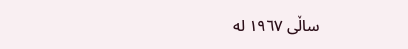ساڵی ١٩٦٧ لە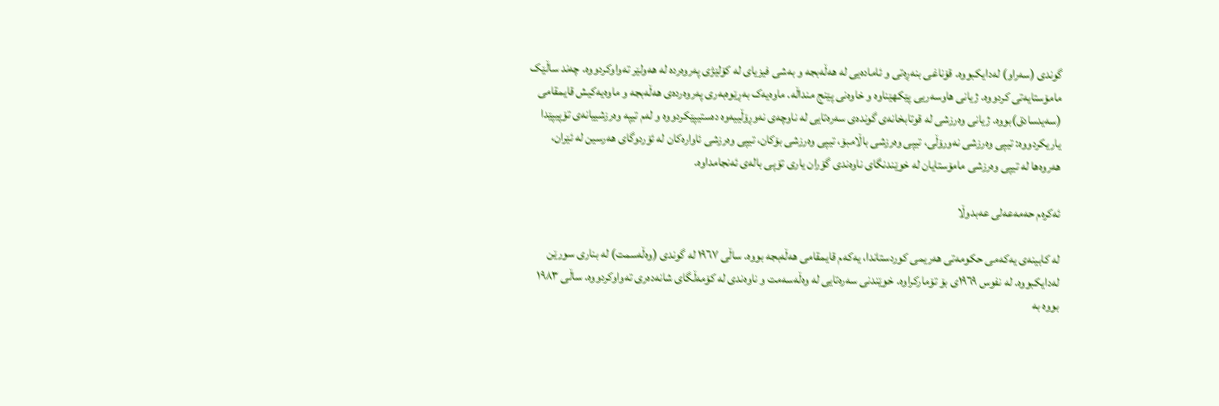گوندی (سەراو) لەدایکبووە. قۆناغی بنەڕەتی و ئامادەیی لە ھەڵەبجە و بەشی فیزیای‌ لە کۆلێژی پەروەردە لە هەولێر تەواوکردووە‌. چەند ساڵێک مامۆستایەتی کردووە. ژیانی هاوسەریی پێکهێناوە و خاوەنی پێنج منداڵە. ماوەیەک بەڕێوەبەری پەروەردەی ھەڵەبجە و ماوەیەکیش قایمقامی (سەیدسادق)بووە. ژیانی وەرزشی لە قوتابخانەی گوندەی سەرەتایی لە ناوچەی نەوڕۆڵییەوە دەستیپێکردووە و لەم تیپە وەرزشییانەی تۆپیپێدا یاریکردووە: تیپی وەرزشی نەورۆڵی، تیپی وەرزشی باڵامبۆ، تیپی وەرزشی بۆکان، تیپی وەرزشی ئاوارەکان لە ئۆردوگای هەرسین لە ئێران، هەروەها لە تیپی وەرزشی مامۆستایان لە خوێندنگای ناوەندی گۆران یاری تۆپی بالەی ئەنجامداوە.

ئەکرەم حەمەعەلی عەبدوڵا

لە کابینەی یەکەمی حکومەتی هەریمی کوردستاندا، یەکەم قایمقامی هەڵەبجە بووە. ساڵی ١٩٦٧ لە گوندی (وەڵەسمت) لە بناری سورێن لەدایکبووە. لە نفوس ١٩٦٩ی بۆ تۆمارکراوە. خوێندنی سەرەتایی لە وەڵەسەمت و ناوەندی لە کۆمەڵگای شانەدەری تەواوکردووە. ساڵی ١٩٨٣ بووە بە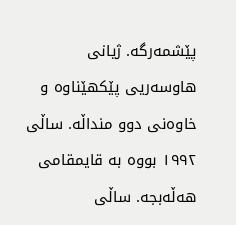پێشمەرگە. ژیانی هاوسەریی پێکهێناوە و خاوەنی دوو منداڵە. ساڵی ١٩٩٢ بووە بە قایمقامی هەڵەبجە. ساڵی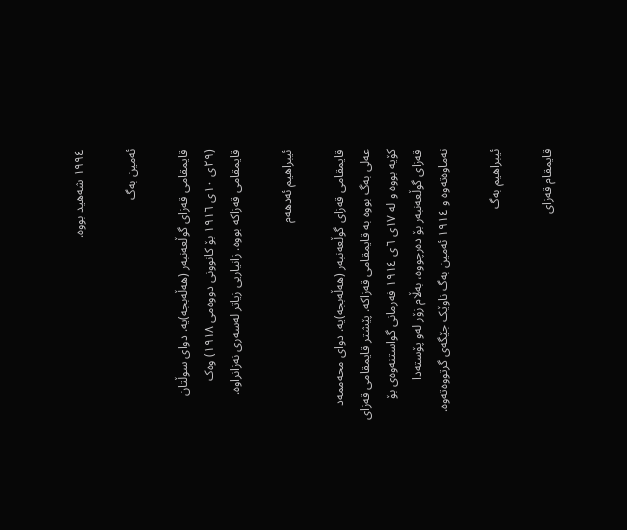١٩٩٤ شەهید بووە.

ئەمين بەگ

قايمقامى قەزاى گوڵعەنبەر (هەڵەبجە)یە. دواى سوڵتان (٢٩ی ١٠ی ١٩١٦ بۆ کانوونى دووەمی ١٩١٨) وەک قايمقامى قەزاکه بووە. زانیاریی زیاتر لەسەری نەزانراوە.

ئيبراهيم ئەدهەم

قايمقامی قەزاى گوڵعەنبەر (هەڵەبجە)یە. دواى محەممەد عەلى بەگ بووە بە قايمقامى قەزاکه. پێشتر قايمقامى قەزاى کۆيە بووە و لە ١٧ی ٦ی ١٩١٤ فەرمانى گواستنەوەى بۆ قەزاى گوڵعەنبەر بۆ دەرچووە، بەڵام زۆر لەو پۆستەدا نەماوەتەوە و ١٩١٤ ئەمين بەگ ناوێک جێگەی گرتووەتەوە.

ئيبراهيم بەگ

قايمقام قەزاى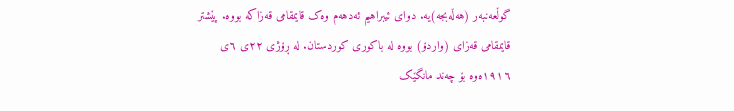گوڵعەنبەر (هەڵەبجە)یە. دواى ئيبراهيم ئەدهەم وەک قايمقامى قەزاکه بووە. پێشتر قايمقامى قەزاى (واردۆ) بووە لە باکورى کوردستان. لە ڕۆژى ٢٢ی ٦ی ١٩١٦ەوە بۆ چەند مانگێک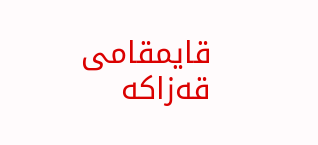قایمقامی قەزاکە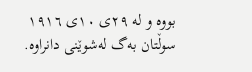بووە و لە ٢٩ی ١٠ی ١٩١٦ سوڵتان بەگ لەشوێنی دانراوە.